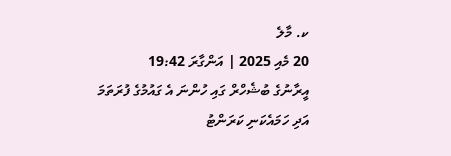ކ. މާލެ
20 މެއި 2025 | އަންގާރަ 19:42
އީރާނުގެ ބުޝެހްރް ގައި ހުންނަ އެ ގައުމުގެ ފުރަތަމަ އަދި ހަމައެކަނި ކަރަންޓު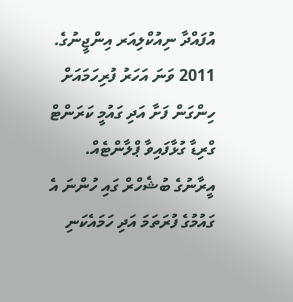އުފައްދާ ނިއުކްލިއަރ އިންޖީނުގެ. 2011 ވަނަ އަހަރު ފުރިހަމައަށް ހިންގަން ފަށާ އަދި ގައުމީ ކަރަންޓް ގްރިޑާ ގުޅާފައިވާ ޕްލާންޓެއް.
އީރާނުގެ ބުޝެހްރް ގައި ހުންނަ އެ ގައުމުގެ ފުރަތަމަ އަދި ހަމައެކަނި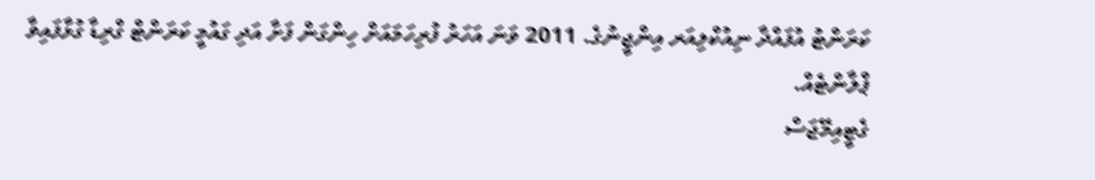ކަރަންޓު އުފައްދާ ނިއުކްލިއަރ އިންޖީނުގެ. 2011 ވަނަ އަހަރު ފުރިހަމައަށް ހިންގަން ފަށާ އަދި ގައުމީ ކަރަންޓް ގްރިޑާ ގުޅާފައިވާ ޕްލާންޓެއް.
ގެޓީއިމޭޖަސް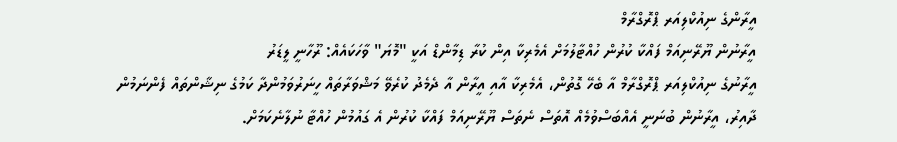އީރާންގެ ނިއުކްލިއަރ ޕްރޮގްރާމް
އީރާނުން ޔޫރޭނިއަމް ފައްކާ ކުރުން ހުއްޓާލުމަށް އެމެރިކާ އިން ކުރާ ޑިމާންޑް އަކީ "މޮޔަ" ވާހަކައެއް: ރޫހާނީ ލީޑަރު
އީރާނުގެ ނިއުކްލިއަރ ޕްރޮގްރާމް އާ ބެހޭ ގޮތުން، އެމެރިކާ އާއި އީރާން އާ ދެމެދު ކުރެވޭ މަޝްވަރާތައް ހީނަރުވަމުންދާ ކަމުގެ ނިޝާންތައް ފެންނަމުން ދާއިރު، އީރާނުން ބުނަނީ އެއްބަސްވުމެއް އޮތަސް ނެތަސް ޔޫރޭނިއަމް ފައްކާ ކުރުން އެ ގައުމުން ހުއްޓާ ނުލާނެކަމަށް.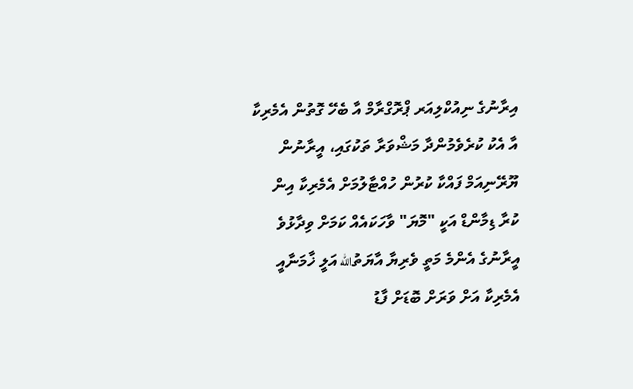އިރާނުގެ ނިއުކްލިއަރ ޕްރޮގްރާމް އާ ބެހޭ ގޮތުން އެމެރިކާ އާ އެކު ކުރެވެމުންދާ މަޝްވަރާ ތަކުގައި، އީރާނުން ޔޫރޭނިއަމް ފައްކާ ކުރުން ހުއްޓާލުމަށް އެމެރިކާ އިން ކުރާ ޑިމާންޑް އަކީ "މޮޔަ" ވާހަކައެއް ކަމަށް ވިދާޅުވެ އީރާނުގެ އެންމެ މަތީ ވެރިޔާ އާޔަތުالله އަލީ ޚާމަނާއީ އެމެރިކާ އަށް ވަރަށް ބޮޑަށް ފާޑު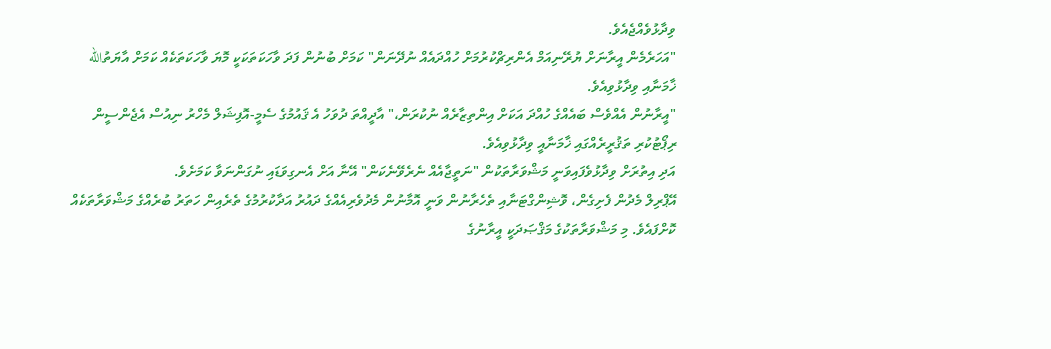ވިދާޅުވެއްޖެއެވެ.
"އަހަރެމެން އީރާނަށް ޔުރޭނިއަމް އެންރިޗްކުރުމަށް ހުއްދައެއް ނުދޭނަން" ކަމަށް ބުނުން ފަދަ ވާހަކަތަކަކީ މޮޔަ ވާހަކަތަކެއް ކަމަށް އާޔަތުالله ޚާމަނާއި ވިދާޅުވިއެވެ.
"އީރާނުން އެއްވެސް ބައެއްގެ ހުއްދަ އަކަށް އިންތިޒާރެއް ނުކުރަން،" އާދީއްތަ ދުވަހު އެ ޤައުމުގެ ސެމީ-އޮފިޝަލް މެހްރު ނިއުސް އެޖެންސީން ރިޕޯޓުކުރި ތަޤުރީރެއްގައި ޚާމަނާއީ ވިދާޅުވިއެވެ.
އަދި އިތުރަށް ވިދާޅުވެފައިވަނީ މަޝްވަރާތަކުން "ނަތީޖާއެއް ނެރެވޭނެކަން" އޭނާ އަށް އެނގިވަޑައި ނުގަންނަވާ ކަމަށެވެ.
އޭޕްރިލް މެދުން ފެށިގެން، ވޮޝިންގްޓަނާއި ތެހެރާނުން ވަނީ އޮމާނުން މެދުވެރިއެއްގެ ދައުރު އަދާކުރުމުގެ ތެރެއިން ހަތަރު ބުރެއްގެ މަޝްވަރާތަކެއް ކޮށްފައެވެ. މި މަޝްވަރާތަކުގެ މަޤްޞަދަކީ އީރާނުގެ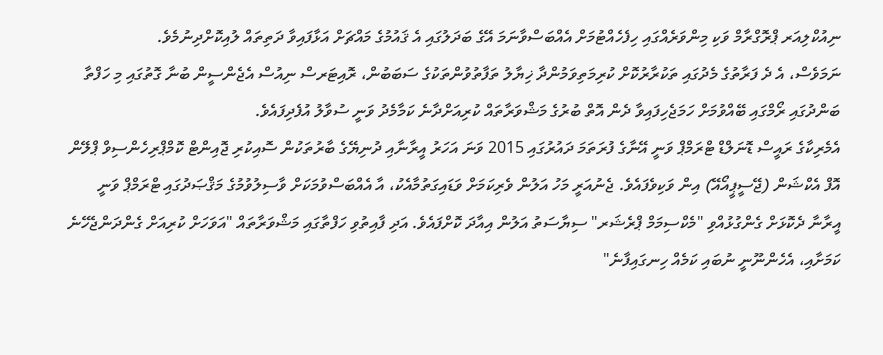ނިއުކްލިއަރ ޕްރޮގްރާމް ވަކި މިންވަރެއްގައި ހިފެހެއްޓުމަށް އެއްބަސްވާނަމަ އޭގެ ބަދަލުގައި އެ ޤައުމުގެ މައްޗަށް އަޅާފައިވާ ދަތިތައް ލުއިކޮށްދިނުމެވެ.
ނަމަވެސް، އެ ދެ ފަރާތުގެ މެދުގައި ތަކުރާރުކޮށް ކުރިމަތިވަމުންދާ ޚިޔާލު ތަފާތުވުންތަކުގެ ސަބަބުން، ރޮއިޓަރސް ނިއުސް އެޖެންސީން ބުނާ ގޮތުގައި މި ހަފްތާ ބަންދުގައި ރޯމްގައި ބޭއްވުމަށް ހަމަޖެހިފައިވާ ދެން އޮތް ބުރުގެ މަޝްވަރާތައް ކުރިއަށްދާނެ ކަމާމެދު ވަނީ ސުވާލު އުފެދިފައެވެ.
އެމެރިކާގެ ރައީސް ޑޮނަލްޑް ޓްރަމްޕް ވަނީ އޭނާގެ ފުރަތަމަ ދައުރުގައި 2015 ވަނަ އަހަރު އީރާނާއި ދުނިޔޭގެ ބާރުތަކުން ސޮއިކުރި ޖޮއިންޓް ކޮމްޕްރިހެންސިވް ޕްލޭން އޮފް އެކްޝަން (ޖޭސީޕީއޯއޭ) އިން ވަކިވެފައެވެ. ޖެނުއަރީ މަހު އަލުން ވެރިކަމަށް ވަޑައިގަތުމާއެކު، އާ އެއްބަސްވުމަކަށް ވާސިލުވުމުގެ މަޤްޞަދުގައި ޓްރަމްޕް ވަނީ އީރާނާ ދެކޮޅަށް ގެންގުޅުއްވި "މެކްސިމަމް ޕްރެޝަރ" ސިޔާސަތު އަލުން އިއާދަ ކޮށްފައެވެ. އަދި ފާއިތުވި ހަފްތާގައި މަޝްވަރާތައް "އަވަހަށް ކުރިއަށް ގެންދަންޖެހޭނެ ކަމަށާއި، އެހެންނޫނީ ނުބައި ކަމެއް ހިނގައިފާނެ"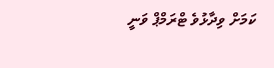ކަމަށް ވިދާޅުވެ ޓްރަމްޕް ވަނީ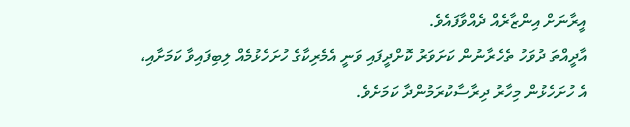އީރާނަށް އިންޒާރެއް ދެއްވާފައެވެ.
އާދީއްތަ ދުވަހު ތެހެރާނުން ކަށަވަރު ކޮށްދީފައި ވަނީ އެމެރިކާގެ ހުށަހެޅުމެއް ލިބިފައިވާ ކަމަށާއި، އެ ހުށަހެޅުން މިހާރު ދިރާސާކުރަމުންދާ ކަމަށެވެ.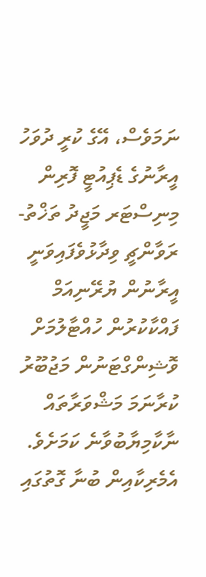ނަމަވެސް، އޭގެ ކުރީ ދުވަހު އީރާނުގެ ޑެޕިއުޓީ ފޮރިން މިނިސްޓަރ މަޖީދު ތަޚްތު-ރަވާންޗީ ވިދާޅުވެފައިވަނީ އީރާނުން ޔުރޭނިއަމް ފައްކާކުރުން ހުއްޓާލުމަށް ވޮޝިންގްޓަނުން މަޖުބޫރު ކުރާނަމަ މަޝްވަރާތައް ނާކާމިޔާބުވާނެ ކަމަށެވެ. އެމެރިކާއިން ބުނާ ގޮތުގައި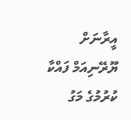އީރާނަށް ޔޫރޭނިއަމް ފައްކާ ކުރުމުގެ މަގު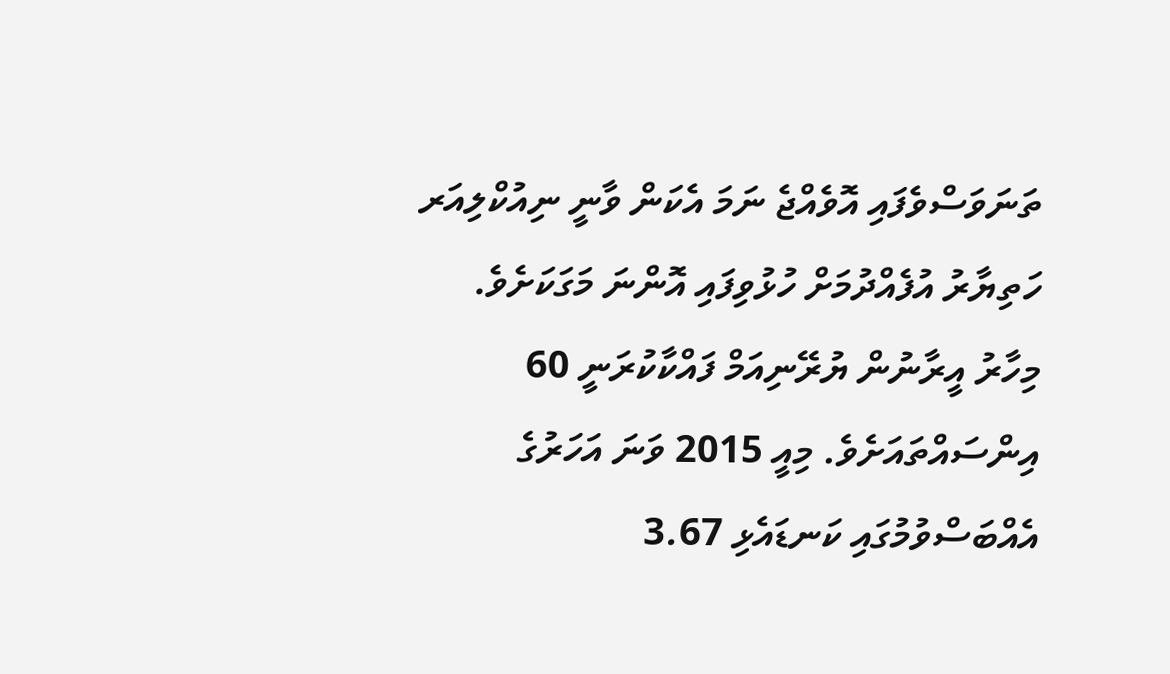ތަނަވަސްވެފައި އޮވެއްޖެ ނަމަ އެކަން ވާނީ ނިއުކްލިއަރ ހަތިޔާރު އުފެއްދުމަށް ހުޅުވިފައި އޮންނަ މަގަކަށެވެ.
މިހާރު އީރާނުން ޔުރޭނިއަމް ފައްކާކުރަނީ 60 އިންސައްތައަށެވެ. މިއީ 2015 ވަނަ އަހަރުގެ އެއްބަސްވުމުގައި ކަނޑައެޅި 3.67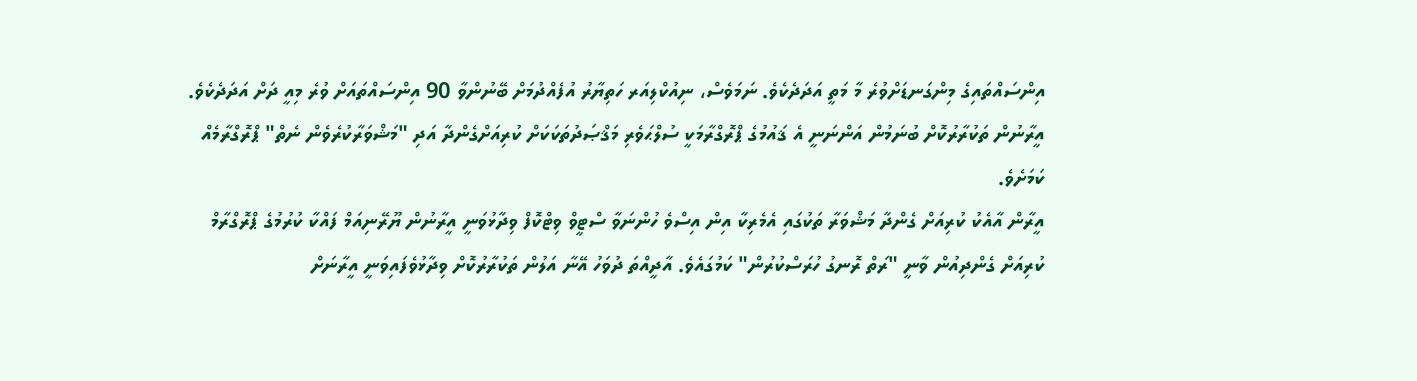އިންސައްތައިގެ މިންގަނޑަށްވުރެ މާ މަތީ އަދަދެކެވެ. ނަމަވެސް، ނިއުކްލިއަރ ހަތިޔާރު އުފެއްދުމަށް ބޭނުންވާ 90 އިންސައްތައަށް ވުރެ މިއީ ދަށް އަދަދެކެވެ.
އީރާނުން ތަކުރާރުކޮށް ބުނަމުން އަންނަނީ އެ ޤައުމުގެ ޕްރޮގްރާމަކީ ސުލްޙަވެރި މަޤްޞަދުތަކަކަށް ކުރިއަށްގެންދާ އަދި "މަޝްވަރާކުރެވެން ނެތް" ޕްރޮގްރާމެއް ކަމަށެވެ.
އީރާން އާއެކު ކުރިއަށް ގެންދާ މަޝްވަރާ ތަކުގައި އެމެރިކާ އިން އިސްވެ ހުންނަވާ ސްޓީވް ވިޓްކޮފް ވިދާޅުވަނީ އީރާނުން ޔޫރޭނިއަމް ފައްކާ ކުރުމުގެ ޕްރޮގްރާމް ކުރިއަށް ގެންދިއުން ވާނީ "ރަތް ރޮނގު ހުރަސްކުރުން" ކަމުގައެވެ. އާދީއްތަ ދުވަހު އޭނާ އަލުން ތަކުރާރުކޮށް ވިދާޅުވެފައިވަނީ އީރާނަށް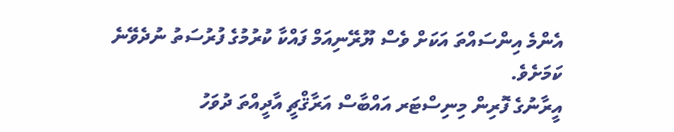އެންމެ އިންސައްތަ އަކަށް ވެސް ޔޫރޭނިއަމް ފައްކާ ކުރުމުގެ ފުރުސަތު ނުދެވޭނެ ކަމަށެވެ.
އީރާނުގެ ފޮރިން މިނިސްޓަރ އައްބާސް އަރާޤްޗީ އާދީއްތަ ދުވަހު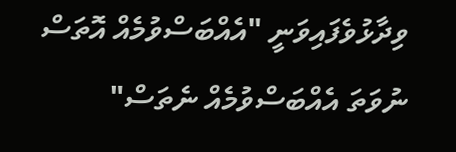ވިދާޅުވެފައިވަނީ "އެއްބަސްވުމެއް އޮތަސް ނުވަތަ އެއްބަސްވުމެއް ނެތަސް"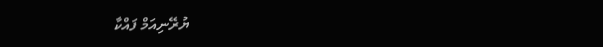ޔުރޭނިއަމް ފައްކާ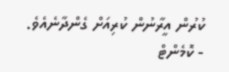ކުރުން އީރާނުން ކުރިއަށް ގެންދާނެއެވެ.
- ކޮމެންޓް